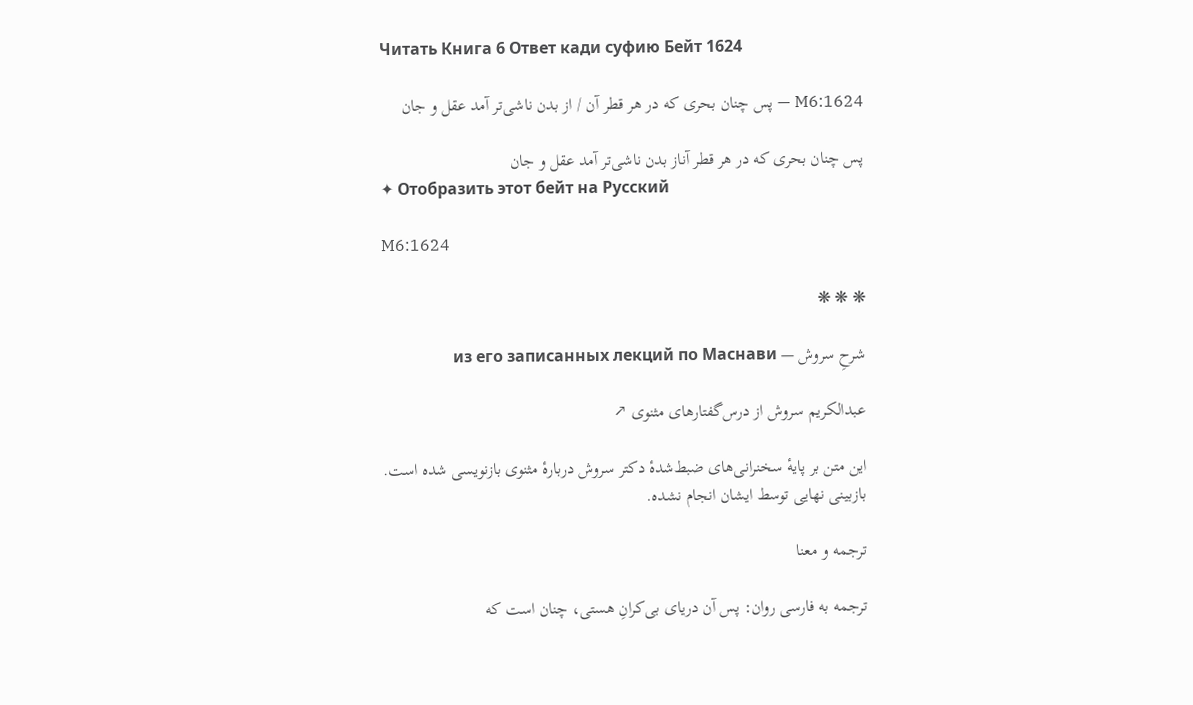Читать Книга 6 Ответ кади суфию Бейт 1624

M6:1624 — پس چنان بحری که در هر قطر آن / از بدن ناشی‌تر آمد عقل و جان

پس چنان بحری که در هر قطر آناز بدن ناشی‌تر آمد عقل و جان
✦ Отобразить этот бейт на Русский

M6:1624

❋ ❋ ❋

شرحِ سروش — из его записанных лекций по Маснави

عبدالکریم سروش از درس‌گفتارهای مثنوی ↗

این متن بر پایهٔ سخنرانی‌های ضبط‌شدهٔ دکتر سروش دربارهٔ مثنوی بازنویسی شده است. بازبینی نهایی توسط ایشان انجام نشده.

ترجمه و معنا

ترجمه به فارسی روان: پس آن دریای بی‌کرانِ هستی، چنان است که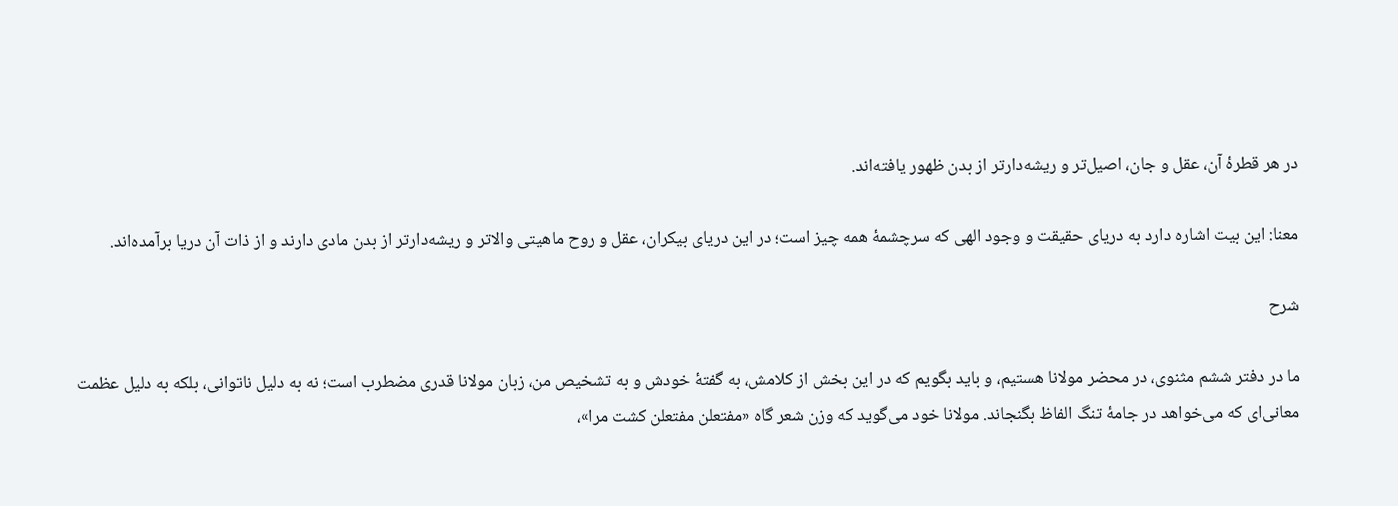در هر قطرهٔ آن، عقل و جان، اصیل‌تر و ریشه‌دارتر از بدن ظهور یافته‌اند.

معنا: این بیت اشاره دارد به دریای حقیقت و وجود الهی که سرچشمهٔ همه چیز است؛ در این دریای بیکران، عقل و روح ماهیتی والاتر و ریشه‌دارتر از بدن مادی دارند و از ذات آن دریا برآمده‌اند.

شرح

ما در دفتر ششم مثنوی، در محضر مولانا هستیم، و باید بگویم که در این بخش از کلامش، به گفتهٔ خودش و به تشخیص من، زبان مولانا قدری مضطرب است؛ نه به دلیل ناتوانی، بلکه به دلیل عظمت معانی‌ای که می‌خواهد در جامهٔ تنگ الفاظ بگنجاند. مولانا خود می‌گوید که وزن شعر گاه «مفتعلن مفتعلن کشت مرا»،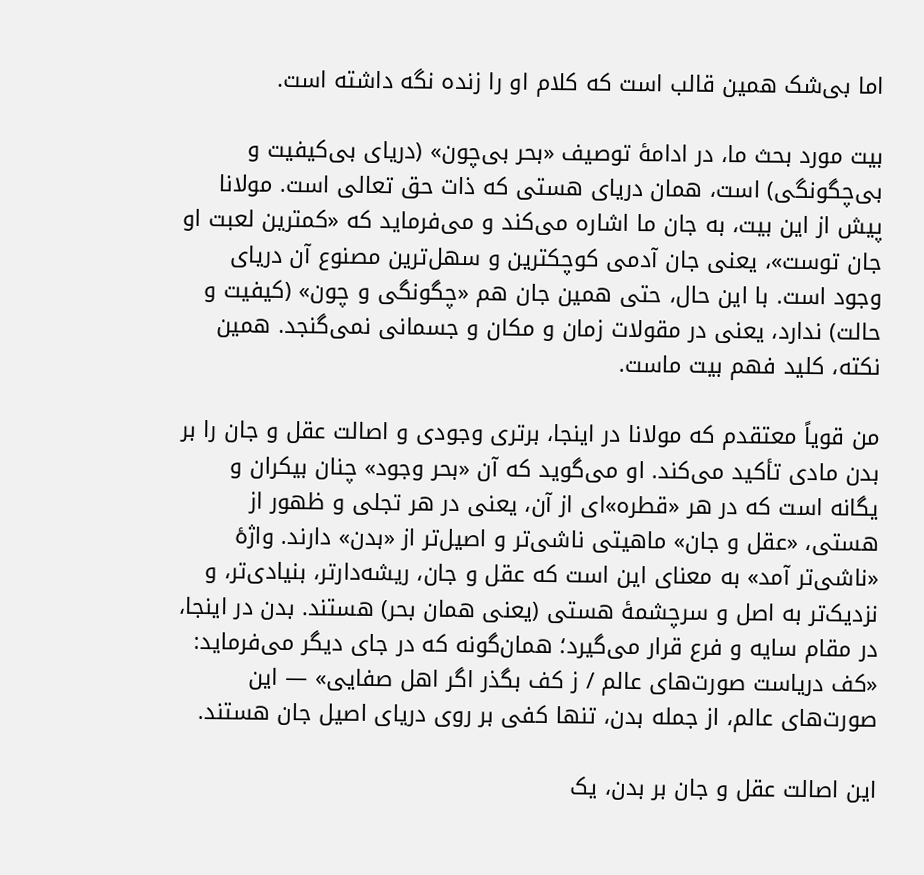اما بی‌شک همین قالب است که کلام او را زنده نگه داشته است.

بیت مورد بحث ما، در ادامهٔ توصیف «بحر بی‌چون» (دریای بی‌کیفیت و بی‌چگونگی) است، همان دریای هستی که ذات حق تعالی است. مولانا پیش از این بیت، به جان ما اشاره می‌کند و می‌فرماید که «کمترین لعبت او جان توست»، یعنی جان آدمی کوچکترین و سهل‌ترین مصنوع آن دریای وجود است. با این حال، حتی همین جان هم «چگونگی و چون» (کیفیت و حالت) ندارد، یعنی در مقولات زمان و مکان و جسمانی نمی‌گنجد. همین نکته، کلید فهم بیت ماست.

من قویاً معتقدم که مولانا در اینجا، برتری وجودی و اصالت عقل و جان را بر بدن مادی تأکید می‌کند. او می‌گوید که آن «بحر وجود» چنان بیکران و یگانه است که در هر «قطره»ای از آن، یعنی در هر تجلی و ظهور از هستی، «عقل و جان» ماهیتی ناشی‌تر و اصیل‌تر از «بدن» دارند. واژهٔ «ناشی‌تر آمد» به معنای این است که عقل و جان، ریشه‌دارتر، بنیادی‌تر، و نزدیک‌تر به اصل و سرچشمهٔ هستی (یعنی همان بحر) هستند. بدن در اینجا، در مقام سایه و فرع قرار می‌گیرد؛ همان‌گونه که در جای دیگر می‌فرماید: «کف دریاست صورت‌های عالم / ز کف بگذر اگر اهل صفایی» — این صورت‌های عالم، از جمله بدن، تنها کفی بر روی دریای اصیل جان هستند.

این اصالت عقل و جان بر بدن، یک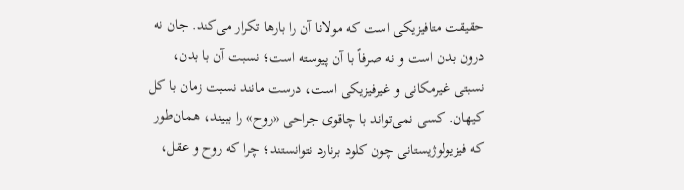حقیقت متافیزیکی است که مولانا آن را بارها تکرار می‌کند. جان نه درون بدن است و نه صرفاً با آن پیوسته است؛ نسبت آن با بدن، نسبتی غیرمکانی و غیرفیزیکی است، درست مانند نسبت زمان با کل کیهان. کسی نمی‌تواند با چاقوی جراحی «روح» را ببیند، همان‌طور که فیزیولوژیستانی چون کلود برنارد نتوانستند؛ چرا که روح و عقل،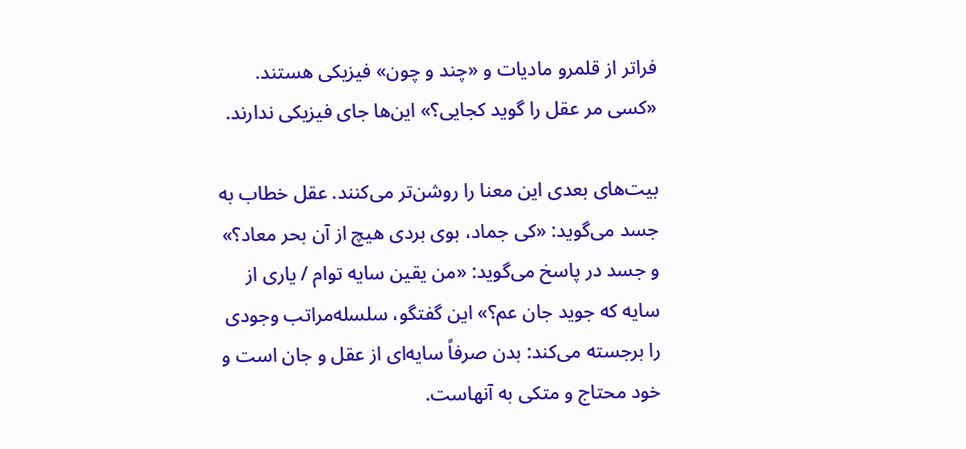فراتر از قلمرو مادیات و «چند و چون» فیزیکی هستند. «کسی مر عقل را گوید کجایی؟» این‌ها جای فیزیکی ندارند.

بیت‌های بعدی این معنا را روشن‌تر می‌کنند. عقل خطاب به جسد می‌گوید: «کی جماد، بوی بردی هیچ از آن بحر معاد؟» و جسد در پاسخ می‌گوید: «من یقین سایه توام / یاری از سایه که جوید جان عم؟» این گفتگو، سلسله‌مراتب وجودی را برجسته می‌کند: بدن صرفاً سایه‌ای از عقل و جان است و خود محتاج و متکی به آنهاست.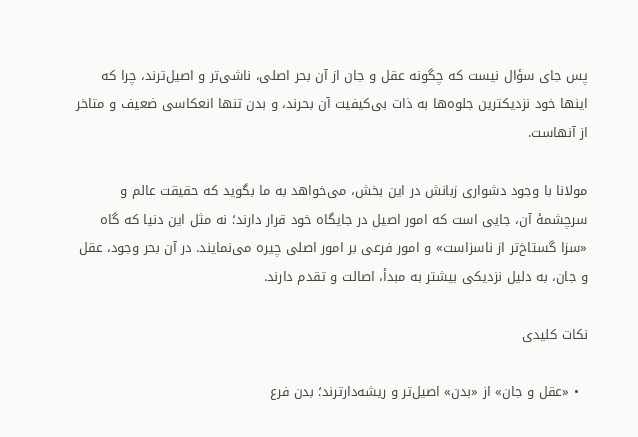پس جای سؤال نیست که چگونه عقل و جان از آن بحر اصلی، ناشی‌تر و اصیل‌ترند، چرا که اینها خود نزدیکترین جلوه‌ها به ذات بی‌کیفیت آن بحرند، و بدن تنها انعکاسی ضعیف و متاخر از آنهاست.

مولانا با وجود دشواری زبانش در این بخش، می‌خواهد به ما بگوید که حقیقت عالم و سرچشمهٔ آن، جایی است که امور اصیل در جایگاه خود قرار دارند؛ نه مثل این دنیا که گاه «سزا گستاخ‌تر از ناسزاست» و امور فرعی بر امور اصلی چیره می‌نمایند. در آن بحر وجود، عقل و جان، به دلیل نزدیکی بیشتر به مبدأ، اصالت و تقدم دارند.

نکات کلیدی

  • «عقل و جان» از «بدن» اصیل‌تر و ریشه‌دارترند؛ بدن فرع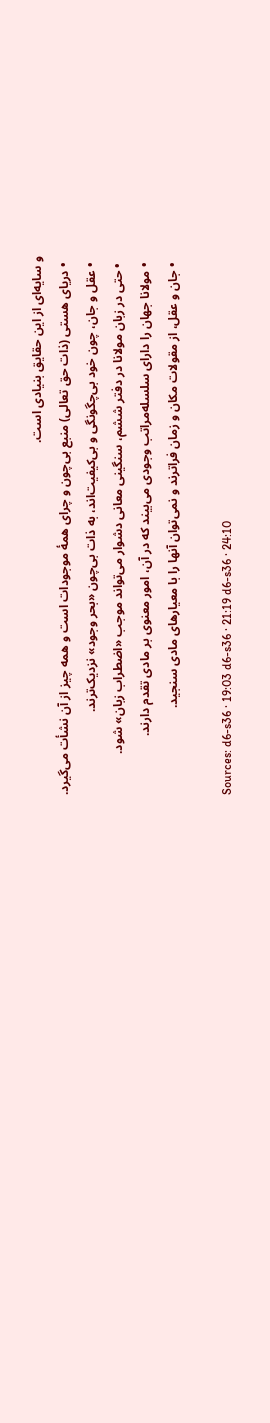و سایه‌ای از این حقایق بنیادی است.
  • دریای هستی (ذات حق تعالی) منبع بی‌چون و چرای همهٔ موجودات است و همه چیز از آن نشأت می‌گیرد.
  • عقل و جان، چون خود بی‌چگونگی و بی‌کیفیت‌اند، به ذات بی‌چون «بحر وجود» نزدیک‌ترند.
  • حتی در زبان مولانا در دفتر ششم، سنگینی معانی دشوار می‌تواند موجب «اضطراب زبان» شود.
  • مولانا جهان را دارای سلسله‌مراتب وجودی می‌بیند که در آن، امور معنوی بر مادی تقدم دارند.
  • جان و عقل، از مقولات مکان و زمان فراترند و نمی‌توان آنها را با معیارهای مادی سنجید.

Sources: d6-s36 · 19:03 d6-s36 · 21:19 d6-s36 · 24:10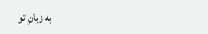به زبانِ تو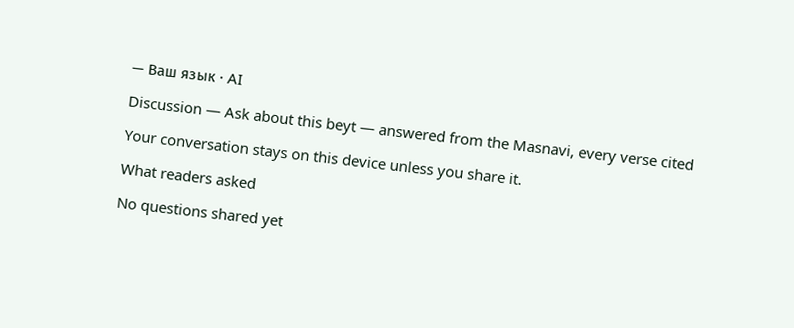— Ваш язык · AI

Discussion — Ask about this beyt — answered from the Masnavi, every verse cited

Your conversation stays on this device unless you share it.

What readers asked

No questions shared yet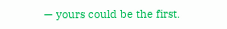— yours could be the first.